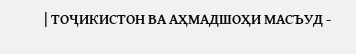| ТОҶИКИСТОН ВА АҲМАДШОҲИ МАСЪУД -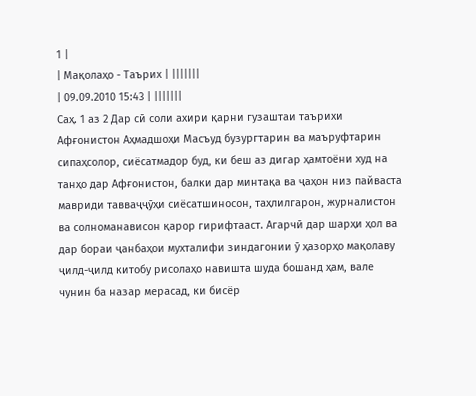1 |
| Мақолаҳо - Таърих | |||||||
| 09.09.2010 15:43 | |||||||
Саҳ. 1 аз 2 Дар сӣ соли ахири қарни гузаштаи таърихи Афғонистон Аҳмадшоҳи Масъуд бузургтарин ва маъруфтарин сипаҳсолор, сиёсатмадор буд, ки беш аз дигар ҳамтоёни худ на танҳо дар Афғонистон, балки дар минтақа ва ҷаҳон низ пайваста мавриди тавваҷҷӯҳи сиёсатшиносон, таҳлилгарон, журналистон ва солноманависон қарор гирифтааст. Агарчӣ дар шарҳи ҳол ва дар бораи ҷанбаҳои мухталифи зиндагонии ӯ ҳазорҳо мақолаву ҷилд-ҷилд китобу рисолаҳо навишта шуда бошанд ҳам, вале чунин ба назар мерасад, ки бисёр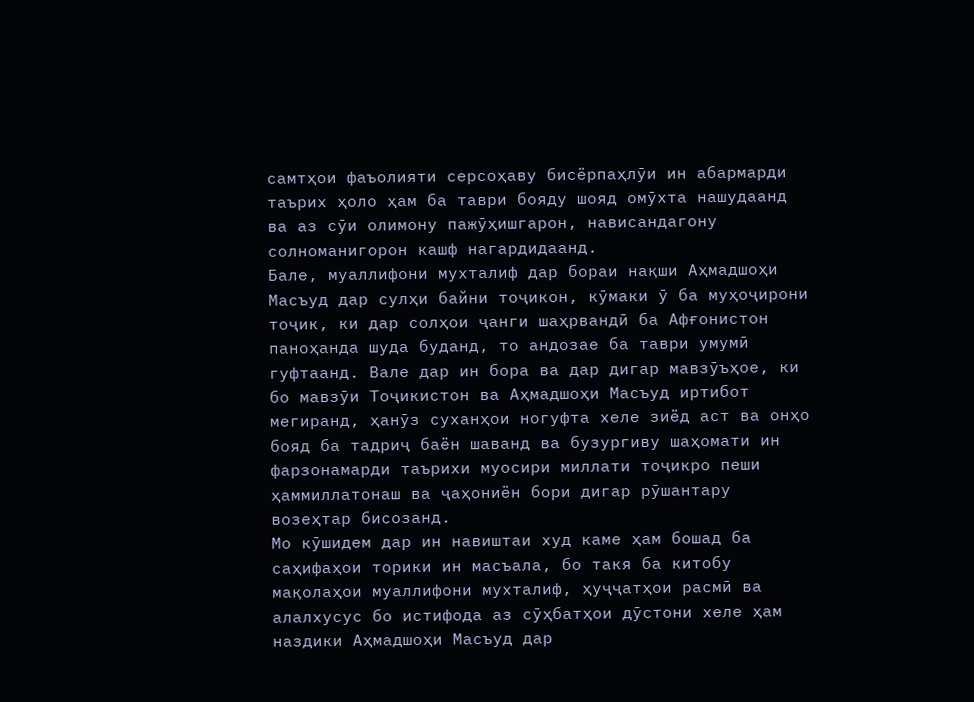самтҳои фаъолияти серсоҳаву бисёрпаҳлӯи ин абармарди таърих ҳоло ҳам ба таври бояду шояд омӯхта нашудаанд ва аз сӯи олимону пажӯҳишгарон, нависандагону солноманигорон кашф нагардидаанд.
Бале, муаллифони мухталиф дар бораи нақши Аҳмадшоҳи Масъуд дар сулҳи байни тоҷикон, кӯмаки ӯ ба муҳоҷирони тоҷик, ки дар солҳои ҷанги шаҳрвандӣ ба Афғонистон паноҳанда шуда буданд, то андозае ба таври умумӣ гуфтаанд. Вале дар ин бора ва дар дигар мавзӯъҳое, ки бо мавзӯи Тоҷикистон ва Аҳмадшоҳи Масъуд иртибот мегиранд, ҳанӯз суханҳои ногуфта хеле зиёд аст ва онҳо бояд ба тадриҷ баён шаванд ва бузургиву шаҳомати ин фарзонамарди таърихи муосири миллати тоҷикро пеши ҳаммиллатонаш ва ҷаҳониён бори дигар рӯшантару возеҳтар бисозанд.
Мо кӯшидем дар ин навиштаи худ каме ҳам бошад ба саҳифаҳои торики ин масъала, бо такя ба китобу мақолаҳои муаллифони мухталиф, ҳуҷҷатҳои расмӣ ва алалхусус бо истифода аз сӯҳбатҳои дӯстони хеле ҳам наздики Аҳмадшоҳи Масъуд дар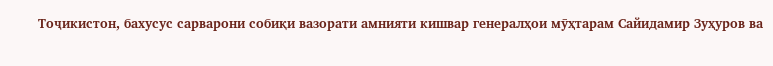Тоҷикистон, бахусус сарварони собиқи вазорати амнияти кишвар генералҳои мӯҳтарам Сайидамир Зуҳуров ва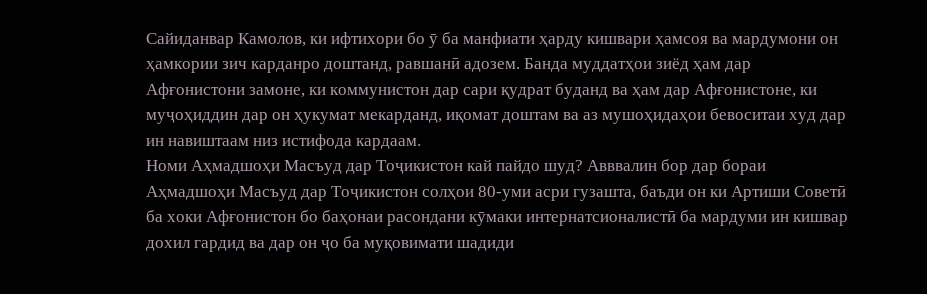Сайиданвар Камолов, ки ифтихори бо ӯ ба манфиати ҳарду кишвари ҳамсоя ва мардумони он ҳамкории зич карданро доштанд, равшанӣ адозем. Банда муддатҳои зиёд ҳам дар Афғонистони замоне, ки коммунистон дар сари қудрат буданд ва ҳам дар Афғонистоне, ки муҷоҳиддин дар он ҳукумат мекарданд, иқомат доштам ва аз мушоҳидаҳои бевоситаи худ дар ин навиштаам низ истифода кардаам.
Номи Аҳмадшоҳи Масъуд дар Тоҷикистон кай пайдо шуд? Авввалин бор дар бораи Аҳмадшоҳи Масъуд дар Тоҷикистон солҳои 80-уми асри гузашта, баъди он ки Артиши Советӣ ба хоки Афғонистон бо баҳонаи расондани кӯмаки интернатсионалистӣ ба мардуми ин кишвар дохил гардид ва дар он ҷо ба муқовимати шадиди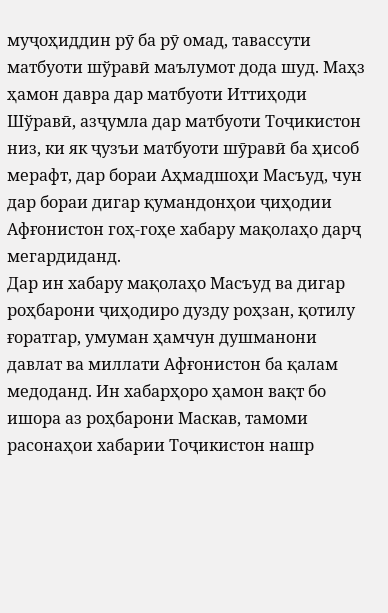муҷоҳиддин рӯ ба рӯ омад, тавассути матбуоти шўравӣ маълумот дода шуд. Маҳз ҳамон давра дар матбуоти Иттиҳоди Шўравӣ, азҷумла дар матбуоти Тоҷикистон низ, ки як ҷузъи матбуоти шӯравӣ ба ҳисоб мерафт, дар бораи Аҳмадшоҳи Масъуд, чун дар бораи дигар қумандонҳои ҷиҳодии Афғонистон гоҳ-гоҳе хабару мақолаҳо дарҷ мегардиданд.
Дар ин хабару мақолаҳо Масъуд ва дигар роҳбарони ҷиҳодиро дузду роҳзан, қотилу ғоратгар, умуман ҳамчун душманони давлат ва миллати Афғонистон ба қалам медоданд. Ин хабарҳоро ҳамон вақт бо ишора аз роҳбарони Маскав, тамоми расонаҳои хабарии Тоҷикистон нашр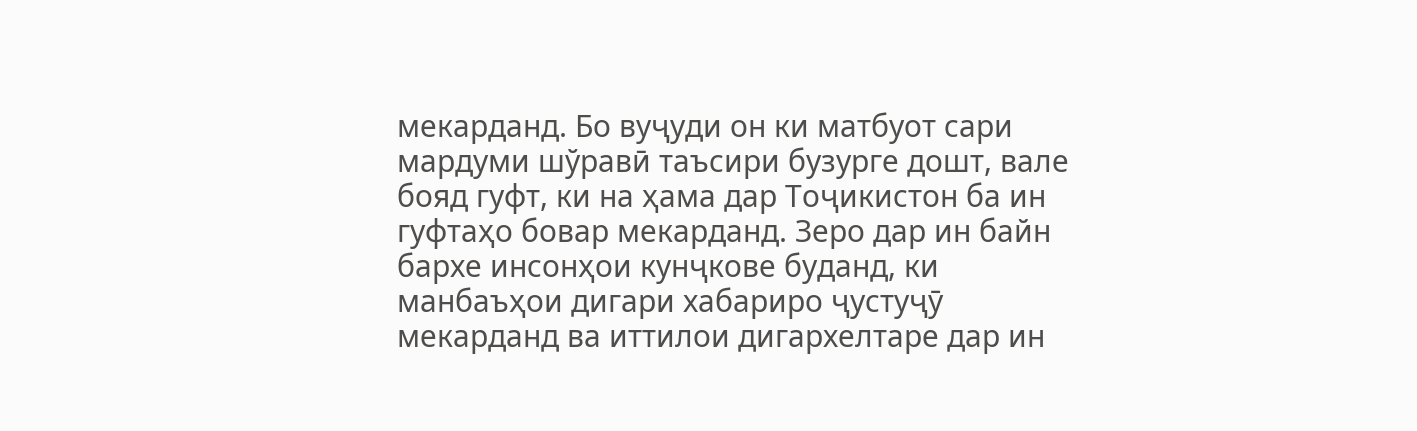мекарданд. Бо вуҷуди он ки матбуот сари мардуми шўравӣ таъсири бузурге дошт, вале бояд гуфт, ки на ҳама дар Тоҷикистон ба ин гуфтаҳо бовар мекарданд. Зеро дар ин байн бархе инсонҳои кунҷкове буданд, ки манбаъҳои дигари хабариро ҷустуҷӯ мекарданд ва иттилои дигархелтаре дар ин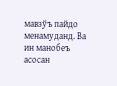мавзўъ пайдо менамуданд. Ва ин манобеъ асосан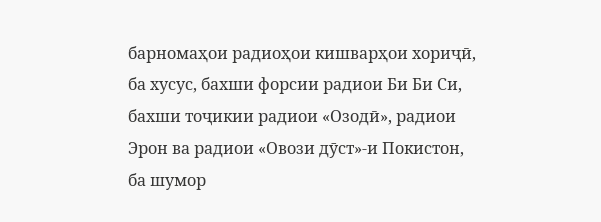барномаҳои радиоҳои кишварҳои хориҷӣ, ба хусус, бахши форсии радиои Би Би Си, бахши тоҷикии радиои «Озодӣ», радиои Эрон ва радиои «Овози дӯст»-и Покистон, ба шумор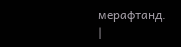мерафтанд.
|